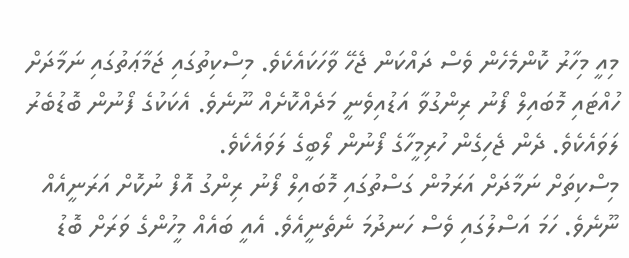މިއީ މިހާރު ކޮންމެހެން ވެސް ދައްކަން ޖެހޭ ވާހަކައެކެވެ. މިސްކިތުގައި ޖަމާޢަތުގައި ނަމާދަށް ހުއްޓައި މޮބައިލް ފޯނު ރިންގުވާ އަޑުއިވެނީ މަދެއްކޮށެއް ނޫނެވެ. އެކަކުގެ ފޯނުން ބޮޑުބެރު ލަވައެކެވެ. ދެން ޖެހިގެން ހުރިމީހާގެ ފޯނުން ލޯބީގެ ލަވައެކެވެ.
މިސްކިތަށް ނަމާދަށް އަރަމުން ގަސްތުގައި މޮބައިލް ފޯނު ރިންގު އޮފް ނުކޮށް އަރަނީއެއް ނޫނެވެ. ހަމަ އަސްލުގައި ވެސް ހަނދުމަ ނެތެނީއެވެ. އެއީ ބައެއް މީހުންގެ ވަރަށް ބޮޑު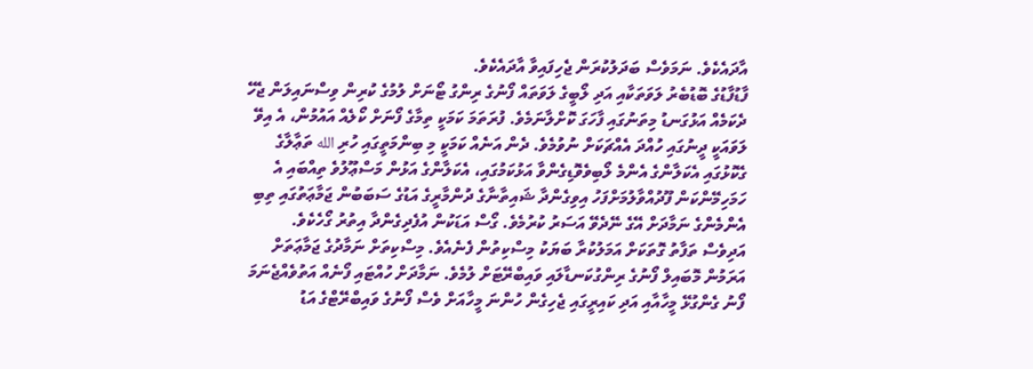އާދައެކެވެ. ނަމަވެސް ބަދަލުކުރަން ޖެހިފައިވާ އާދައެކެވެ.
ފާޑުފާޑުގެ ބޮޑުބެރު ލަވަތަކާއި އަދި ލޯބީގެ ލަވަތައް ފޯނުގެ ރިންގު ޓޯނަށް ލުމުގެ ކުރިން ވިސްނައިލަން ޖެހޭ ދެކަމެއް އަޅުގަނޑު މިތަނުގައި ފާހަގަ ކޮށްލާނަމެވެ. ފުރަތަމަ ކަމަކީ ތިމާގެ ފޯނަށް ކޯލެއް އައުމުން، އެ އިވޭ ލަވައަކީ ދީނުގައި ހުއްދަ އެއްޗަކަށް ނުވުމެވެ. ދެން އަނެއް ކަމަކީ މި ބިންމަތީގައި ހުރި الله ތަޢާލާގެ ގެކޮޅުގައި އެކަލާންގެ އެންމެ ލޯބިވެވޮޑިގެންވާ އަޅުކަމުގައި، އެކަލާންގެ އަޅުން މަސްޢޫލުވެ ތިއްބައި އެ ހަމަހިމޭންކަން ފޫދުއްވާލުމަށްފަހު އިވިގެންދާ ޝައިތާނާގެ ދުންމާރީގެ އަޑުގެ ސަބަބުން ޖަމާޢަތުގައި ތިބި އެންމެންގެ ނަމާދަށް އޭގެ ނޭދެވޭ އަސަރު ކުރުމެވެ. ގޯސް އަޑަކުން އުފެދިގެންދާ އިތުރު ގޯހެކެވެ.
އަދިވެސް ތަފާތު ގޮތަކަށް އަމަލުކުރާ ބަޔަކު މިސްކިތުން ފެނެއެވެ. މިސްކިތަށް ނަމާދުގެ ޖަމާޢަތަށް އަރަމުން މޮބައިލް ފޯނުގެ ރިންގުކަނޑާލައި ވައިބްރޭޓަށް ލުމެވެ. ނަމާދަށް ހުއްޓައި ފޯނެއް އަތުވެއްޖެނަމަ ފޯނު ގެންގުޅޭ މީހާއާއި އަދި ކައިރީގައި ޖެހިގެން ހުންނަ މީހާއަށް ވެސް ފޯނުގެ ވައިބްރޭޓްގެ އަޑު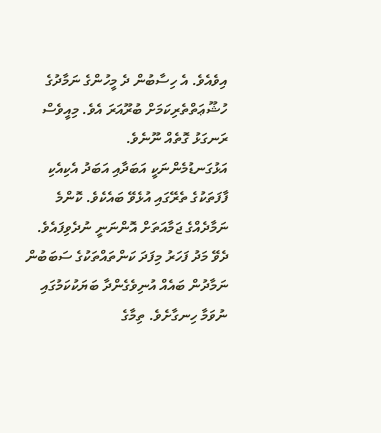އިވެއެވެ. އެ ހިސާބުން ދެ މީހުންގެ ނަމާދުގެ ހުޝޫޢަތްތެރިކަމަށް ބުރޫއަރަ އެވެ. މިއީވެސް ރަނގަޅު ގޮތެއް ނޫނެވެ.
އަޅުގަނޑުމެންނަކީ އަބަދާއި އަބަދު އެކިއެކި ފާފަތަކުގެ ތެރޭގައި އުޅެވޭ ބައެކެވެ. ކޮންމެ ނަމާދެއްގެ ޖަމާއަތަށް އޮންނަނީ ނުދެވިފައެވެ. ދެވޭ މަދު ފަހަރު މިފަދަ ކަންތައްތަކުގެ ސަބަބުން ނަމާދުން ބައެއް އުނިވެގެންދާ ބަޔަކުކަމުގައި ނުވަމާ ހިނގާށެވެ. ތިމާގެ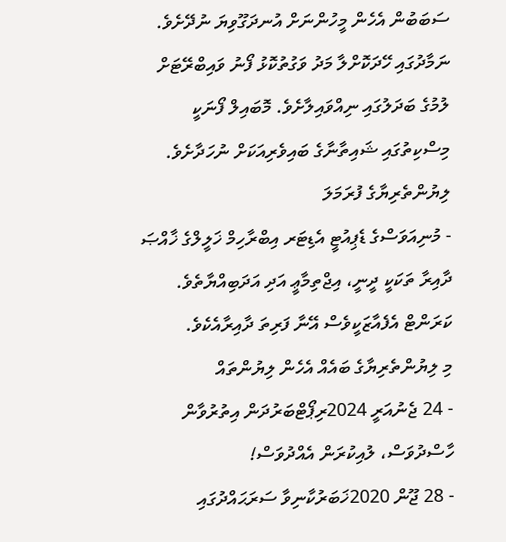ސަބަބުން އެހެން މީހުންނަށް އުނދަގޫވިޔަ ނުދޭށެވެ. ނަމާދުގައި ހޭދަކޮށްލާ މަދު ވަގުތުކޮޅު ފޯނު ވައިބްރޭޓަށް ލުމުގެ ބަދަލުގައި ނިއްވައިލާށެވެ. މޮބައިލް ފޯނަކީ މިސްކިތުގައި ޝައިތާނާގެ ބައިވެރިއަކަށް ނުހަދާށެވެ.
ލިޔުންތެރިޔާގެ ފުރަމަލަ
- މުނިއަވަސްގެ ޑެޕިއުޓީ އެޑިޓަރ އިބްރާހިމް ޚަލީލްގެ ޚާއްޞަ ދާއިރާ ތަކަކީ ދީނީ، އިޖްތިމާޢީ އަދި އަދަބިއްޔާތެވެ. ކަރަންޓް އެފެއާޒަކީވެސް އޭނާ ފަރިތަ ދާއިރާއެކެވެ.
މި ލިޔުންތެރިޔާގެ ބައެއް އެހެން ލިޔުންތައް
- 24 ޖެނުއަރީ 2024ރިޕޯޓްބަރުދަން އިތުރުވާން ހާސްދުވަސް، ލުއިކުރަން އެއްދުވަސް!
- 28 ޖޫން 2020ޚަބަރުކާނިވާ ސަރަޙައްދުގައި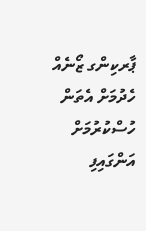ޕާރކިންގ ޒޯނެއް ހެދުމަށް އެތަން ހުސްކުރުމަށް އަންގައިފި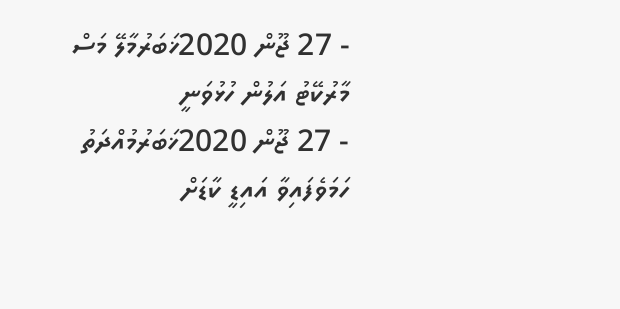- 27 ޖޫން 2020ޚަބަރުމާލޭ މަސް މާރުކޭޓު އަލުން ހުޅުވަނީ
- 27 ޖޫން 2020ޚަބަރުމުއްދަތު ހަމަވެފައިވާ އައިޑީ ކާޑަށް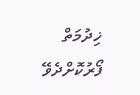ޚިދުމަތް ފޯރުކޮށްދެވޭ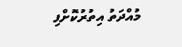މުއްދަތު އިތުރުކޮށްފި